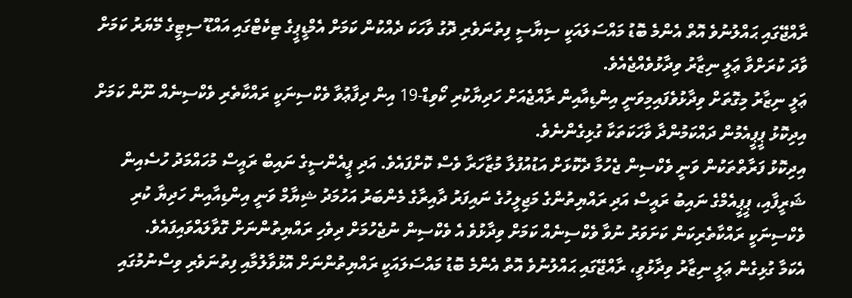ރާއްޖޭގައި ޙައްލުނުވެ އޮތް އެންމެ ބޮޑު މައްސަލައަކީ ސިޔާސީ ފިތުނަވެރި ދޮގު ވާހަކަ ދެއްކުން ކަމަށް އެމްޑީޕީގެ ޓިކެޓްގައި އައްޑޫ ސިޓީގެ މޭޔަރު ކަމަށް ވާދަ ކުރަށްވާ ޢަލީ ނިޒާރު ވިދާޅުވެއްޖެއެވެ.
ޢަލީ ނިޒާރު މިގޮތަށް ވިދާޅުވެފައިމިވަނީ އިންޑިއާއިން ރާއްޖެއަށް ހަދިޔާކުރި ކޯވިޑް-19 އިން ދިފާޢުވާ ވެކްސިނަކީ ރައްކާތެރި ވެކްސިނެއް ނޫން ކަމަށް އިދިކޮޅު ޕީޕީއެމުން ދައްކަމުންދާ ވާހަކަތަކާ ގުޅިގެންނެވެ.
އިދިކޮޅު ފަރާތްތަކުން ވަނީ ވެކްސިން ޖެހުމާ ދެކޮޅަށް އަޑުއުފުލާ މުޒާހަރާ ވެސް ކޮށްފައެވެ. އަދި ޕީއެންސީގެ ނައިބް ރައީސް މުހައްމަދު ހުސެއިން ޝަރީފާއި، ޕީޕީއެމްގެ ނައިބު ރައީސް އަދި ރައްޔިތުންގެ މަޖިލީހުގެ ނައިފަރު ދާއިރާގެ މެންބަރު އަހުމަދު ޝިޔާމް ވަނީ އިންޑިއާއިން ހަދިޔާ ކުރި ވެކްސިނަކީ ރައްކާތެރިކަން ކަށަވަރު ނުވާ ވެކްސިނެއް ކަމަށް ވިދާޅުވެ އެ ވެކްސިން ނުޖެހުމަށް ދިވެހި ރައްޔިތުންނަށް ގޮވާލައްވައިފައެވެ.
އެކަމާ ގުޅިގެން ޢަލީ ނިޒާރު ވިދާޅުވީ، ރާއްޖޭގައި ޙައްލުނުވެ އޮތް އެންމެ ބޮޑު މައްސަލައަކީ ރައްޔިތުންނަށް އޮޅުވާލުމާއި ފިތުނަވެރި ވިސްނުމުގައި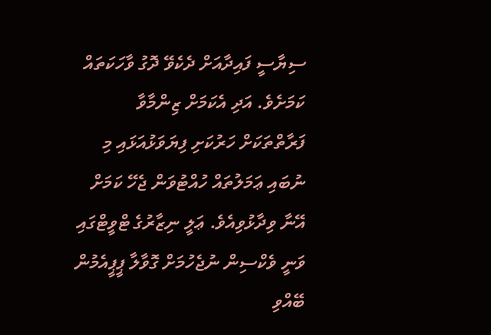ސިޔާސީ ފައިދާއަށް ދެކެވޭ ދޮގު ވާހަކަތައް ކަމަށެވެ. އަދި އެކަމަށް ޒިންމާވާ ފަރާތްތަކަށް ހަރުކަށި ފިޔަވަޅުއަޅައި މި ނުބައި ޢަމަލުތައް ހުއްޓުވަން ޖެހޭ ކަމަށް އޭނާ ވިދާޅުވިއެވެ. ޢަލީ ނިޒާރުގެ ޓްވީޓްގައި ވަނީ ވެކްސިން ނުޖެހުމަށް ގޮވާލާ ޕީޕީއެމުން ބޭއްވި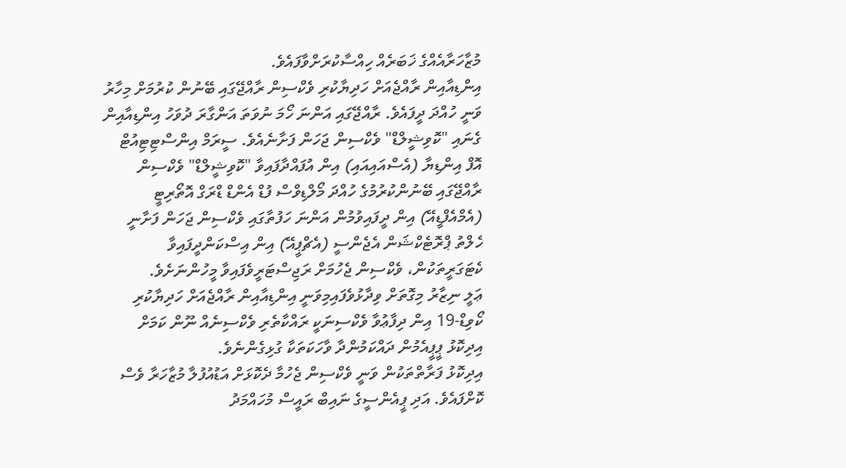މުޒާހަރާއެއްގެ ޚަބަރެއް ހިއްސާކުރަށްވާފައެވެ.
އިންޑިއާއިން ރާއްޖެއަށް ހަދިޔާކުރި ވެކްސިން ރާއްޖޭގައި ބޭނުން ކުރުމަށް މިހާރު ވަނީ ހުއްދަ ދީފައެވެ. ރާއްޖޭގައި އަންނަ ހޯމަ ނުވަތަ އަންގާރަ ދުވަހު އިންޑިއާއިން ގެނައި "ކޮވިޝީލްޑް" ވެކްސިން ޖަހަން ފަށާނެއެވެ. ސީރަމް އިންސްޓިޓިއުޓް އޮފް އިންޑިޔާ (އެސްއައިއައި) އިން އުފައްދާފައިވާ "ކޮވިޝީލްޑް" ވެކްސިން ރާއްޖޭގައި ބޭނުންކުރުމުގެ ހުއްދަ މޯލްޑިވްސް ފުޑް އެންޑް ޑްރަގް އޮތޯރިޓީ (އެމްއެފްޑީއޭ) އިން ދީފައިވުމުން އަންނަ ހަފުތާގައި ވެކްސިން ޖަހަން ފަށާނީ ހެލްތު ޕްރޮޓެކްޝަން އެޖެންސީ (އެޗްޕީއޭ) އިން އިސްކަންދީފައިވާ ކެޓަގަރީތަކުން، ވެކްސިން ޖެހުމަށް ރަޖިސްޓަރީވެފައިވާ މީހުންނަށެވެ.
ޢަލީ ނިޒާރު މިގޮތަށް ވިދާޅުވެފައިމިވަނީ އިންޑިއާއިން ރާއްޖެއަށް ހަދިޔާކުރި ކޯވިޑް-19 އިން ދިފާޢުވާ ވެކްސިނަކީ ރައްކާތެރި ވެކްސިނެއް ނޫން ކަމަށް އިދިކޮޅު ޕީޕީއެމުން ދައްކަމުންދާ ވާހަކަތަކާ ގުޅިގެންނެވެ.
އިދިކޮޅު ފަރާތްތަކުން ވަނީ ވެކްސިން ޖެހުމާ ދެކޮޅަށް އަޑުއުފުލާ މުޒާހަރާ ވެސް ކޮށްފައެވެ. އަދި ޕީއެންސީގެ ނައިބް ރައީސް މުހައްމަދު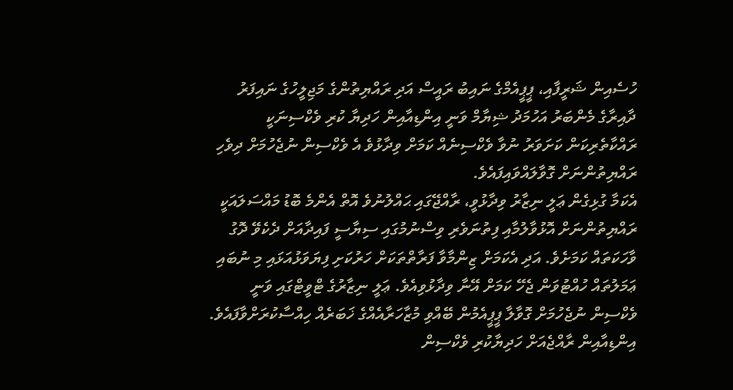ހުސެއިން ޝަރީފާއި، ޕީޕީއެމްގެ ނައިބު ރައީސް އަދި ރައްޔިތުންގެ މަޖިލީހުގެ ނައިފަރު ދާއިރާގެ މެންބަރު އަހުމަދު ޝިޔާމް ވަނީ އިންޑިއާއިން ހަދިޔާ ކުރި ވެކްސިނަކީ ރައްކާތެރިކަން ކަށަވަރު ނުވާ ވެކްސިނެއް ކަމަށް ވިދާޅުވެ އެ ވެކްސިން ނުޖެހުމަށް ދިވެހި ރައްޔިތުންނަށް ގޮވާލައްވައިފައެވެ.
އެކަމާ ގުޅިގެން ޢަލީ ނިޒާރު ވިދާޅުވީ، ރާއްޖޭގައި ޙައްލުނުވެ އޮތް އެންމެ ބޮޑު މައްސަލައަކީ ރައްޔިތުންނަށް އޮޅުވާލުމާއި ފިތުނަވެރި ވިސްނުމުގައި ސިޔާސީ ފައިދާއަށް ދެކެވޭ ދޮގު ވާހަކަތައް ކަމަށެވެ. އަދި އެކަމަށް ޒިންމާވާ ފަރާތްތަކަށް ހަރުކަށި ފިޔަވަޅުއަޅައި މި ނުބައި ޢަމަލުތައް ހުއްޓުވަން ޖެހޭ ކަމަށް އޭނާ ވިދާޅުވިއެވެ. ޢަލީ ނިޒާރުގެ ޓްވީޓްގައި ވަނީ ވެކްސިން ނުޖެހުމަށް ގޮވާލާ ޕީޕީއެމުން ބޭއްވި މުޒާހަރާއެއްގެ ޚަބަރެއް ހިއްސާކުރަށްވާފައެވެ.
އިންޑިއާއިން ރާއްޖެއަށް ހަދިޔާކުރި ވެކްސިން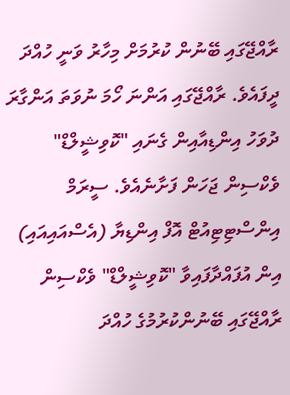ރާއްޖޭގައި ބޭނުން ކުރުމަށް މިހާރު ވަނީ ހުއްދަ ދީފައެވެ. ރާއްޖޭގައި އަންނަ ހޯމަ ނުވަތަ އަންގާރަ ދުވަހު އިންޑިއާއިން ގެނައި "ކޮވިޝީލްޑް" ވެކްސިން ޖަހަން ފަށާނެއެވެ. ސީރަމް އިންސްޓިޓިއުޓް އޮފް އިންޑިޔާ (އެސްއައިއައި) އިން އުފައްދާފައިވާ "ކޮވިޝީލްޑް" ވެކްސިން ރާއްޖޭގައި ބޭނުންކުރުމުގެ ހުއްދަ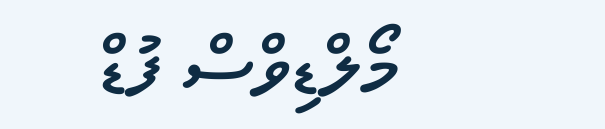މޯލްޑިވްސް ފުޑް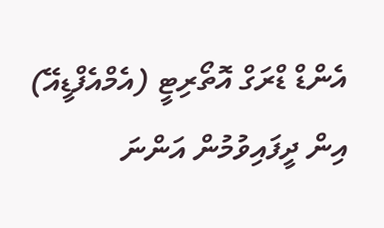އެންޑް ޑްރަގް އޮތޯރިޓީ (އެމްއެފްޑީއޭ) އިން ދީފައިވުމުން އަންނަ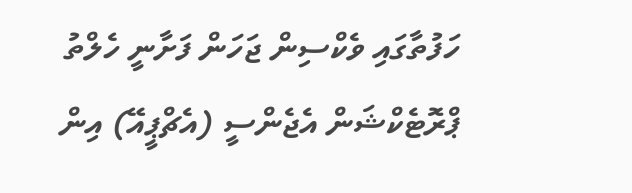ހަފުތާގައި ވެކްސިން ޖަހަން ފަށާނީ ހެލްތު ޕްރޮޓެކްޝަން އެޖެންސީ (އެޗްޕީއޭ) އިން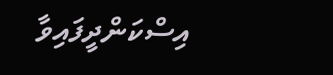އިސްކަންދީފައިވާ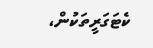ކެޓަގަރީތަކުން،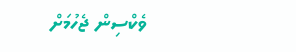ވެކްސިން ޖެހުމަށް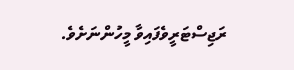ރަޖިސްޓަރީވެފައިވާ މީހުންނަށެވެ.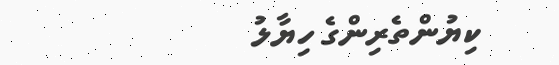ކިޔުންތެރިންގެ ހިޔާލު